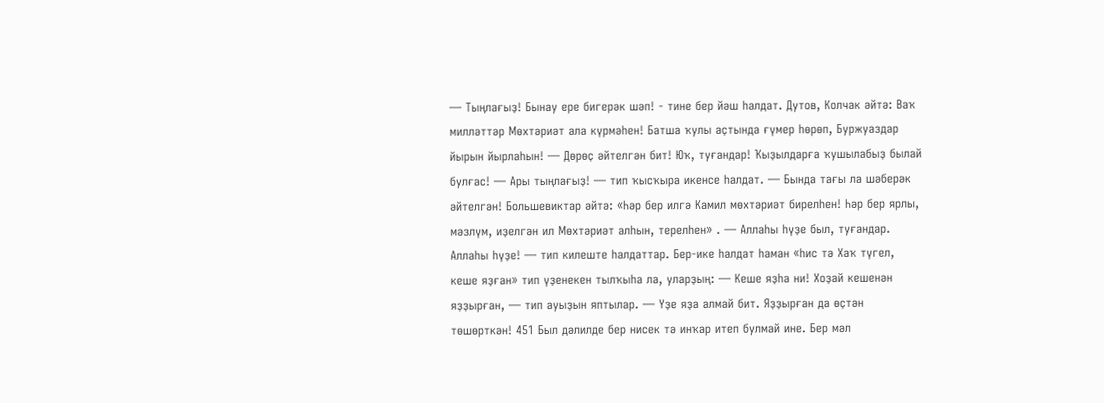— Тыңлағыҙ! Бынау ере бигерәк шәп! - тине бер йәш һалдат. Дутов, Колчак әйтә: Ваҡ милләттәр Мөхтәриәт ала күрмәһен! Батша ҡулы аҫтында ғүмер һөрөп, Буржуаздар йырын йырлаһын! — Дөрөҫ әйтелгән бит! Юҡ, туғандар! Ҡыҙылдарға ҡушылабыҙ былай булғас! — Ары тыңлағыҙ! — тип ҡысҡыра икенсе һалдат. — Бында тағы ла шәберәк әйтелгән! Большевиктар әйтә: «Һәр бер илгә Камил мөхтәриәт бирелһен! Һәр бер ярлы, мәзлүм, иҙелгән ил Мөхтәриәт алһын, терелһен» . — Аллаһы һүҙе был, туғандар. Аллаһы һүҙе! — тип килеште һалдаттар. Бер-ике һалдат һаман «һис тә Хаҡ түгел, кеше яҙған» тип үҙенекен тылҡыһа ла, уларҙың: — Кеше яҙһа ни! Хоҙай кешенән яҙҙырған, — тип ауыҙын яптылар. — Үҙе яҙа алмай бит. Яҙҙырған да өҫтән төшөрткән! 451 Был дәлилде бер нисек тә инҡар итеп булмай ине. Бер мәл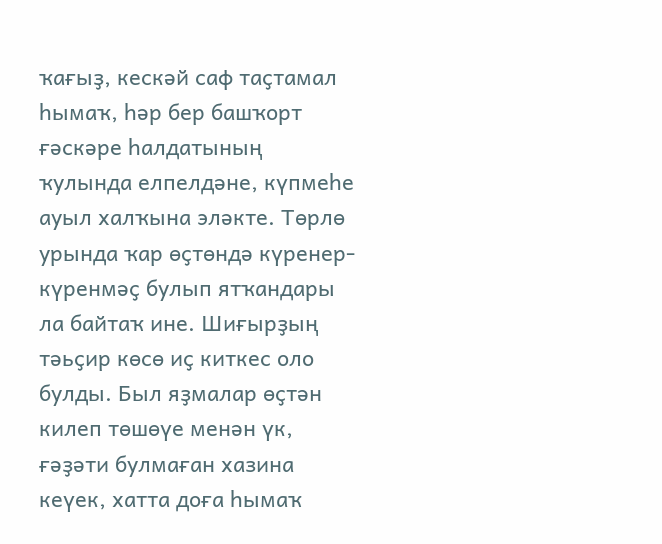ҡағыҙ, кескәй саф таҫтамал һымаҡ, һәр бер башҡорт ғәскәре һалдатының ҡулында елпелдәне, күпмеһе ауыл халҡына эләкте. Төрлө урында ҡар өҫтөндә күренер-күренмәҫ булып ятҡандары ла байтаҡ ине. Шиғырҙың тәьҫир көсө иҫ киткес оло булды. Был яҙмалар өҫтән килеп төшөүе менән үк, ғәҙәти булмаған хазина кеүек, хатта доға һымаҡ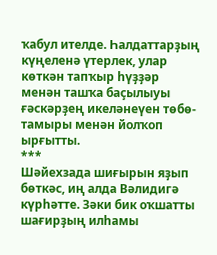ҡабул ителде. Һалдаттарҙың күңеленә үтерлек, улар көткән тапҡыр һүҙҙәр менән ташҡа баҫылыуы ғәскәрҙең икеләнеүен төбө-тамыры менән йолҡоп ырғытты.
***
Шәйехзада шиғырын яҙып бөткәс, иң алда Вәлидигә күрһәтте. Зәки бик оҡшатты шағирҙың илһамы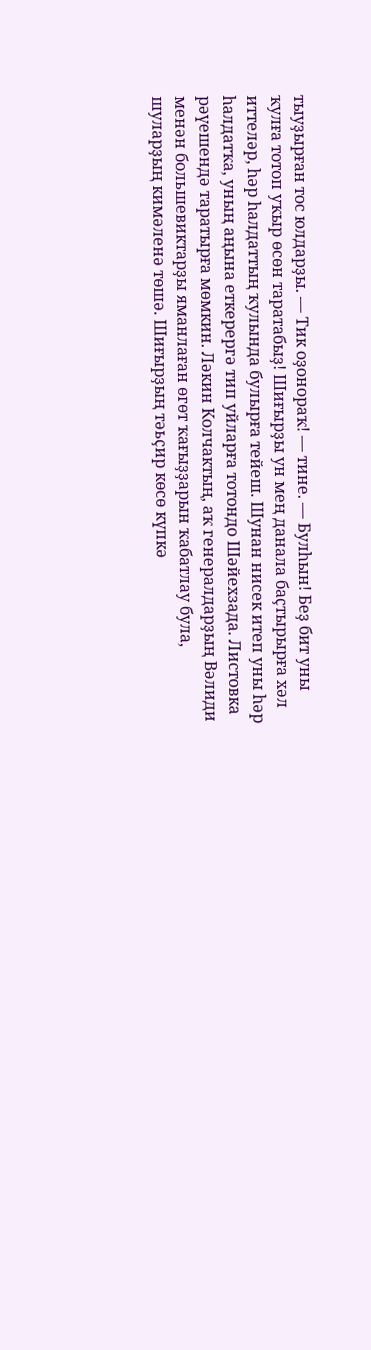тыуҙырған тос юлдарҙы. — Тик оҙонораҡ! — тине. — Булһын! Беҙ бит уны ҡулға тотоп уҡыр өсөн таратабыҙ! Шиғырҙы ун мең данала баҫтырырға хәл иттеләр, һәр һалдаттың ҡулында булырға тейеш. Шунан нисек итеп уны һәр һалдатҡа, уның аңына еткерергә тип уйларға тотондо Шәйехзада. Листовка рәүешендә таратырға мөмкин. Ләкин Колчактың, аҡ генералдарҙың Вәлиди менән большевиктарҙы яманлаған өгөт ҡағыҙҙарын ҡабатлау була, шуларҙың кимәленә төшә. Шиғырҙың тәьҫир көсө күпкә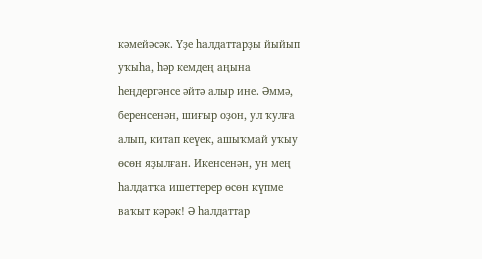кәмейәсәк. Үҙе һалдаттарҙы йыйып уҡыһа, һәр кемдең аңына һеңдергәнсе әйтә алыр ине. Әммә, беренсенән, шиғыр оҙон, ул ҡулға алып, китап кеүек, ашыҡмай уҡыу өсөн яҙылған. Икенсенән, ун мең һалдатҡа ишеттерер өсөн күпме ваҡыт кәрәк! Ә һалдаттар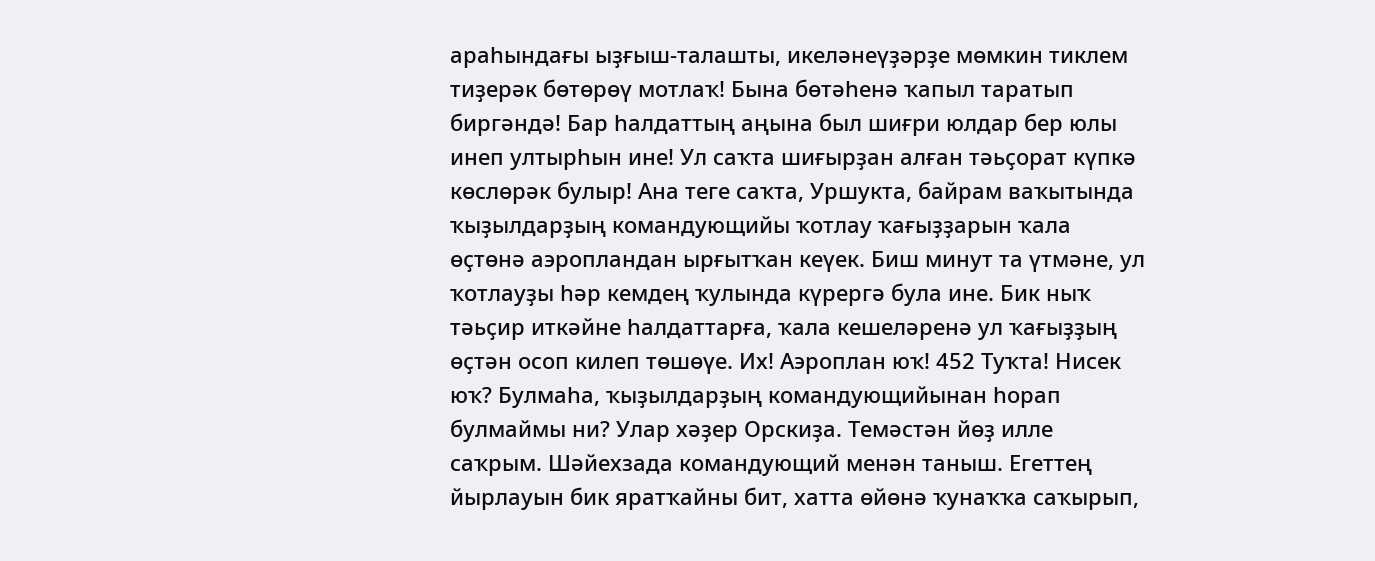араһындағы ыҙғыш-талашты, икеләнеүҙәрҙе мөмкин тиклем тиҙерәк бөтөрөү мотлаҡ! Бына бөтәһенә ҡапыл таратып биргәндә! Бар һалдаттың аңына был шиғри юлдар бер юлы инеп ултырһын ине! Ул саҡта шиғырҙан алған тәьҫорат күпкә көслөрәк булыр! Ана теге саҡта, Уршукта, байрам ваҡытында ҡыҙылдарҙың командующийы ҡотлау ҡағыҙҙарын ҡала өҫтөнә аэропландан ырғытҡан кеүек. Биш минут та үтмәне, ул ҡотлауҙы һәр кемдең ҡулында күрергә була ине. Бик ныҡ тәьҫир иткәйне һалдаттарға, ҡала кешеләренә ул ҡағыҙҙың өҫтән осоп килеп төшөүе. Их! Аэроплан юҡ! 452 Туҡта! Нисек юҡ? Булмаһа, ҡыҙылдарҙың командующийынан һорап булмаймы ни? Улар хәҙер Орскиҙа. Темәстән йөҙ илле саҡрым. Шәйехзада командующий менән таныш. Егеттең йырлауын бик яратҡайны бит, хатта өйөнә ҡунаҡҡа саҡырып,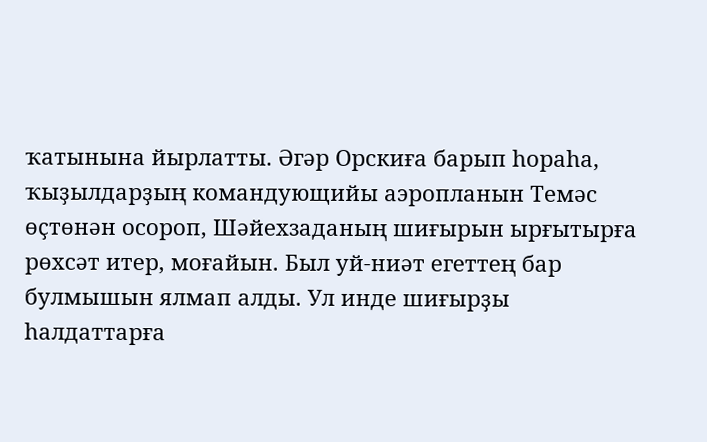ҡатынына йырлатты. Әгәр Орскиға барып һораһа, ҡыҙылдарҙың командующийы аэропланын Темәс өҫтөнән осороп, Шәйехзаданың шиғырын ырғытырға рөхсәт итер, моғайын. Был уй-ниәт егеттең бар булмышын ялмап алды. Ул инде шиғырҙы һалдаттарға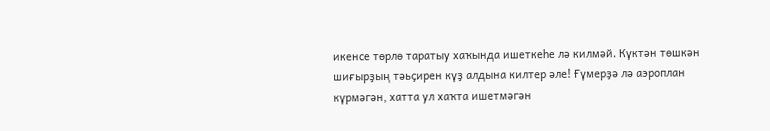икенсе төрлө таратыу хаҡында ишеткеһе лә килмәй. Күктән төшкән шиғырҙың тәьҫирен күҙ алдына килтер әле! Ғүмерҙә лә аэроплан күрмәгән, хатта ул хаҡта ишетмәгән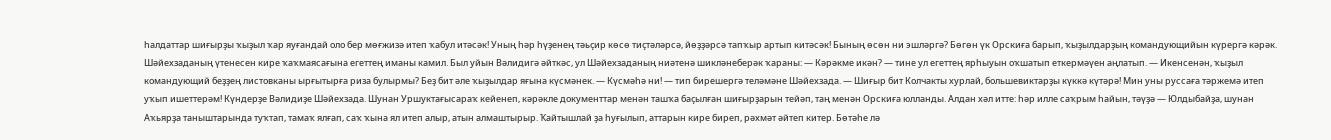һалдаттар шиғырҙы ҡыҙыл ҡар яуғандай оло бер мөғжизә итеп ҡабул итәсәк! Уның һәр һүҙенең тәьҫир көсө тиҫтәләрсә, йөҙҙәрсә тапҡыр артып китәсәк! Бының өсөн ни эшләргә? Бөгөн үк Орскиға барып, ҡыҙылдарҙың командующийын күрергә кәрәк. Шәйехзаданың үтенесен кире ҡаҡмаясағына егеттең иманы камил. Был уйын Вәлидигә әйткәс, ул Шәйехзаданың ниәтенә шикләнеберәк ҡараны: — Кәрәкме икән? — тине ул егеттең ярһыуын оҡшатып еткермәүен аңлатып. — Икенсенән, ҡыҙыл командующий беҙҙең листовканы ырғытырға риза булырмы? Беҙ бит әле ҡыҙылдар яғына күсмәнек. — Күсмәһә ни! — тип бирешергә теләмәне Шәйехзада. — Шиғыр бит Колчакты хурлай, большевиктарҙы күккә күтәрә! Мин уны руссаға тәржемә итеп уҡып ишеттерәм! Күндерҙе Вәлидиҙе Шәйехзада. Шунан Уршуктағысараҡ кейенеп, кәрәкле документтар менән ташҡа баҫылған шиғырҙарын тейәп, таң менән Орскиға юлланды. Алдан хәл итте: һәр илле саҡрым һайын, тәүҙә — Юлдыбайҙа, шунан Аҡьярҙа таныштарында туҡтап, тамаҡ ялғап, саҡ ҡына ял итеп алыр, атын алмаштырыр. Ҡайтышлай ҙа һуғылып, аттарын кире биреп, рәхмәт әйтеп китер. Бөтәһе лә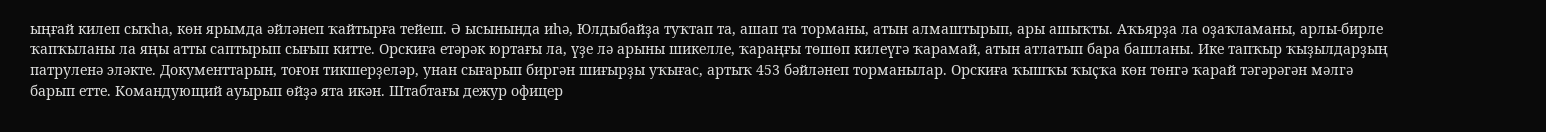ыңғай килеп сыҡһа, көн ярымда әйләнеп ҡайтырға тейеш. Ә ысынында иһә, Юлдыбайҙа туҡтап та, ашап та торманы, атын алмаштырып, ары ашыҡты. Аҡьярҙа ла оҙаҡламаны, арлы-бирле ҡапҡыланы ла яңы атты саптырып сығып китте. Орскиға етәрәк юртағы ла, үҙе лә арыны шикелле, ҡараңғы төшөп килеүгә ҡарамай, атын атлатып бара башланы. Ике тапҡыр ҡыҙылдарҙың патруленә эләкте. Документтарын, тоғон тикшерҙеләр, унан сығарып биргән шиғырҙы уҡығас, артыҡ 453 бәйләнеп торманылар. Орскиға ҡышҡы ҡыҫҡа көн төнгә ҡарай тәгәрәгән мәлгә барып етте. Командующий ауырып өйҙә ята икән. Штабтағы дежур офицер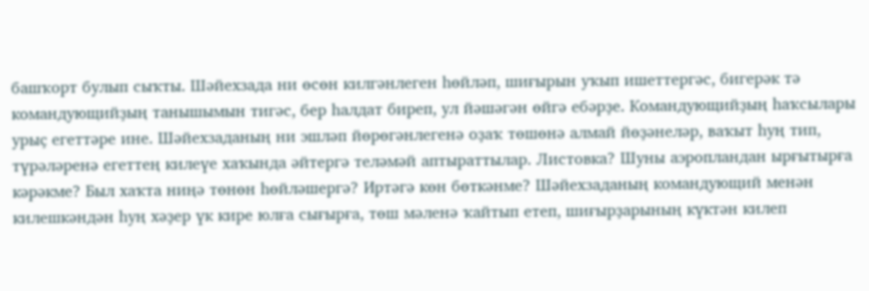башҡорт булып сыҡты. Шәйехзада ни өсөн килгәнлеген һөйләп, шиғырын уҡып ишеттергәс, бигерәк тә командующийҙың танышымын тигәс, бер һалдат биреп, ул йәшәгән өйгә ебәрҙе. Командующийҙың һаҡсылары урыҫ егеттәре ине. Шәйехзаданың ни эшләп йөрөгәнлегенә оҙаҡ төшөнә алмай йөҙәнеләр, ваҡыт һуң тип, түрәләренә егеттең килеүе хаҡында әйтергә теләмәй аптыраттылар. Листовка? Шуны аэропландан ырғытырға кәрәкме? Был хаҡта ниңә төнөн һөйләшергә? Иртәгә көн бөткәнме? Шәйехзаданың командующий менән килешкәндән һуң хәҙер үк кире юлға сығырға, төш мәленә ҡайтып етеп, шиғырҙарының күктән килеп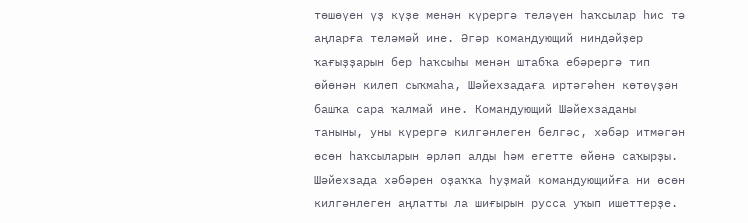төшөүен үҙ күҙе менән күрергә теләүен һаҡсылар һис тә аңларға теләмәй ине. Әгәр командующий ниндәйҙер ҡағыҙҙарын бер һаҡсыһы менән штабҡа ебәрергә тип өйөнән килеп сыҡмаһа, Шәйехзадаға иртәгәһен көтөүҙән башҡа сара ҡалмай ине. Командующий Шәйехзаданы таныны, уны күрергә килгәнлеген белгәс, хәбәр итмәгән өсөн һаҡсыларын әрләп алды һәм егетте өйөнә саҡырҙы. Шәйехзада хәбәрен оҙаҡҡа һуҙмай командующийға ни өсөн килгәнлеген аңлатты ла шиғырын русса уҡып ишеттерҙе.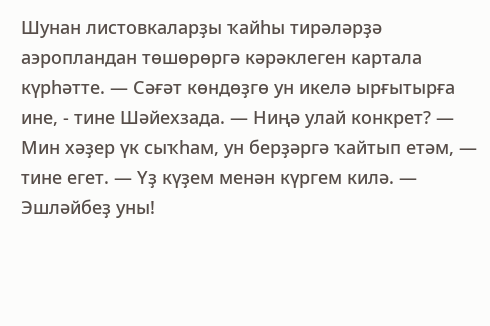Шунан листовкаларҙы ҡайһы тирәләрҙә аэропландан төшөрөргә кәрәклеген картала күрһәтте. — Сәғәт көндөҙгө ун икелә ырғытырға ине, - тине Шәйехзада. — Ниңә улай конкрет? — Мин хәҙер үк сыҡһам, ун берҙәргә ҡайтып етәм, — тине егет. — Үҙ күҙем менән күргем килә. — Эшләйбеҙ уны!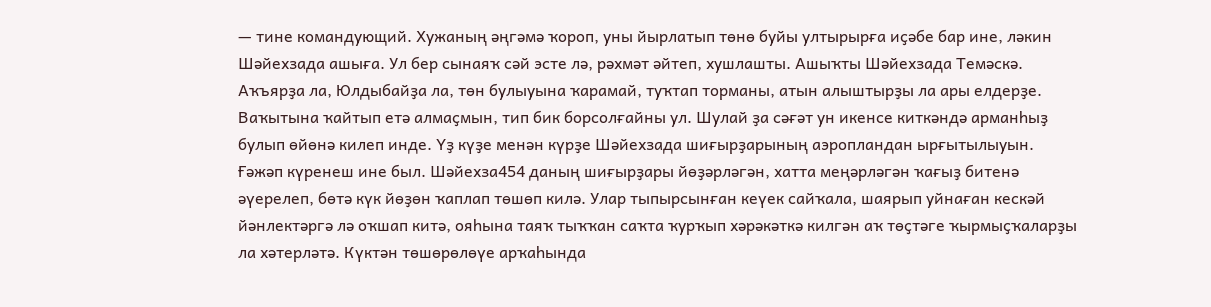— тине командующий. Хужаның әңгәмә ҡороп, уны йырлатып төнө буйы ултырырға иҫәбе бар ине, ләкин Шәйехзада ашыға. Ул бер сынаяҡ сәй эсте лә, рәхмәт әйтеп, хушлашты. Ашыҡты Шәйехзада Темәскә. Аҡъярҙа ла, Юлдыбайҙа ла, төн булыуына ҡарамай, туҡтап торманы, атын алыштырҙы ла ары елдерҙе. Ваҡытына ҡайтып етә алмаҫмын, тип бик борсолғайны ул. Шулай ҙа сәғәт ун икенсе киткәндә арманһыҙ булып өйөнә килеп инде. Үҙ күҙе менән күрҙе Шәйехзада шиғырҙарының аэропландан ырғытылыуын. Ғәжәп күренеш ине был. Шәйехза454 даның шиғырҙары йөҙәрләгән, хатта меңәрләгән ҡағыҙ битенә әүерелеп, бөтә күк йөҙөн ҡаплап төшөп килә. Улар тыпырсынған кеүек сайҡала, шаярып уйнаған кескәй йәнлектәргә лә оҡшап китә, ояһына таяҡ тыҡҡан саҡта ҡурҡып хәрәкәткә килгән аҡ төҫтәге ҡырмыҫҡаларҙы ла хәтерләтә. Күктән төшөрөлөүе арҡаһында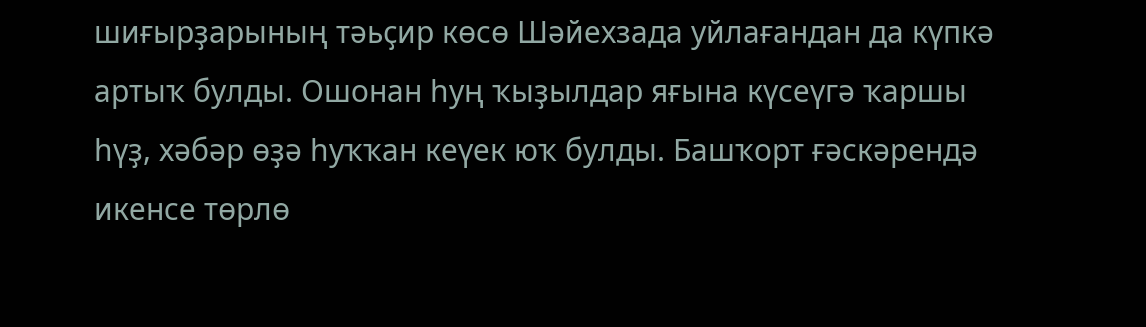шиғырҙарының тәьҫир көсө Шәйехзада уйлағандан да күпкә артыҡ булды. Ошонан һуң ҡыҙылдар яғына күсеүгә ҡаршы һүҙ, хәбәр өҙә һуҡҡан кеүек юҡ булды. Башҡорт ғәскәрендә икенсе төрлө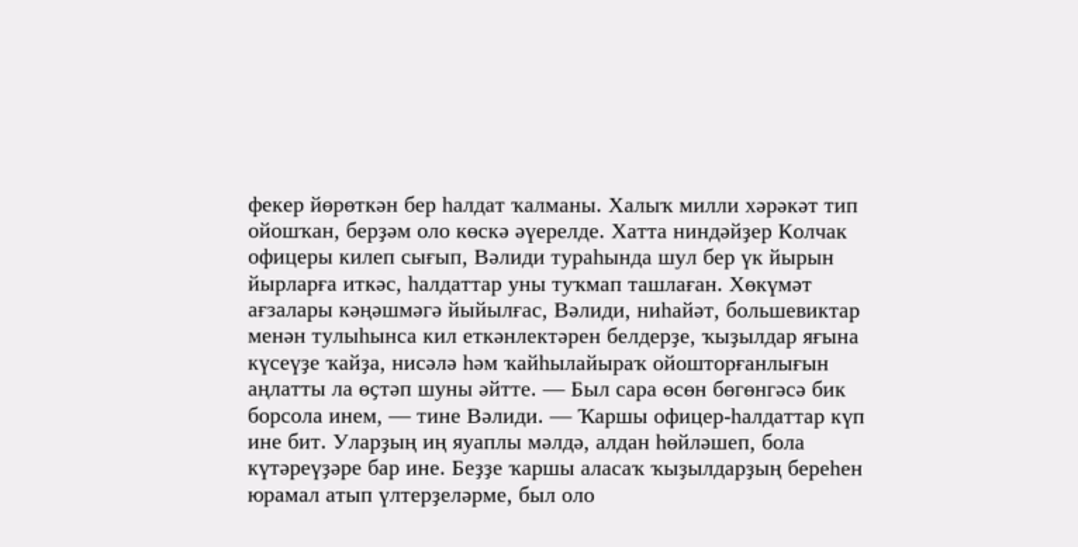фекер йөрөткән бер һалдат ҡалманы. Халыҡ милли хәрәкәт тип ойошҡан, берҙәм оло көскә әүерелде. Хатта ниндәйҙер Колчак офицеры килеп сығып, Вәлиди тураһында шул бер үк йырын йырларға иткәс, һалдаттар уны туҡмап ташлаған. Хөкүмәт ағзалары кәңәшмәгә йыйылғас, Вәлиди, ниһайәт, большевиктар менән тулыһынса кил еткәнлектәрен белдерҙе, ҡыҙылдар яғына күсеүҙе ҡайҙа, нисәлә һәм ҡайһылайыраҡ ойошторғанлығын аңлатты ла өҫтәп шуны әйтте. — Был сара өсөн бөгөнгәсә бик борсола инем, — тине Вәлиди. — Ҡаршы офицер-һалдаттар күп ине бит. Уларҙың иң яуаплы мәлдә, алдан һөйләшеп, бола күтәреүҙәре бар ине. Беҙҙе ҡаршы аласаҡ ҡыҙылдарҙың береһен юрамал атып үлтерҙеләрме, был оло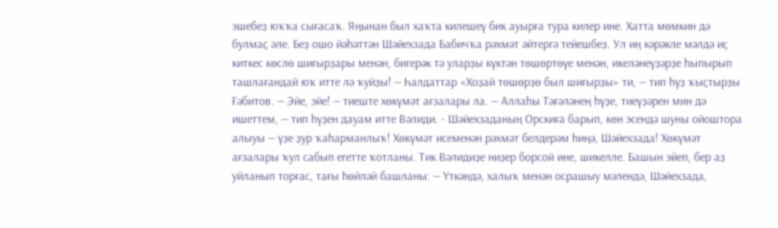эшебеҙ юҡҡа сығасаҡ. Яңынан был хаҡта килешеү бик ауырға тура килер ине. Хатта мөмкин дә булмаҫ әле. Беҙ ошо йәһәттән Шәйехзада Бабичҡа рәхмәт әйтергә тейешбеҙ. Ул иң кәрәкле мәлдә иҫ киткес көслө шиғырҙары менән, бигерәк тә уларҙы күктән төшөртөүе менән, икеләнеүҙәрҙе һыпырып ташлағандай юҡ итте лә ҡуйҙы! — Һалдаттар «Хоҙай төшөрҙө был шиғырҙы» ти, — тип һүҙ ҡыҫтырҙы Ғәбитов. — Эйе, эйе! — тиеште хөкүмәт ағзалары ла. — Аллаһы Тәғәләнең һүҙе, тиеүҙәрен мин дә ишеттем, — тип һүҙен дауам итте Вәлиди. - Шәйехзаданың Орскиға барып, көн эсендә шуны ойоштора алыуы — үҙе ҙур ҡаһарманлыҡ! Хөкүмәт исеменән рәхмәт белдерәм һиңә, Шәйехзада! Хөкүмәт ағзалары ҡул сабып егетте ҡотланы. Тик Вәлидиҙе ниҙер борсой ине, шикелле. Башын эйеп, бер аҙ уйланып торғас, тағы һөйләй башланы: — Үткәндә, халыҡ менән осрашыу мәлендә, Шәйехзада,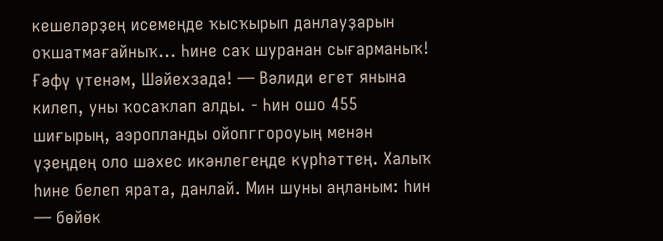кешеләрҙең исемеңде ҡысҡырып данлауҙарын оҡшатмағайныҡ... Һине саҡ шуранан сығарманыҡ! Ғәфү үтенәм, Шәйехзада! — Вәлиди егет янына килеп, уны ҡосаҡлап алды. - Һин ошо 455 шиғырың, аэропланды ойопггороуың менән үҙеңдең оло шәхес икәнлегеңде күрһәттең. Халыҡ һине белеп ярата, данлай. Мин шуны аңланым: һин — бөйөк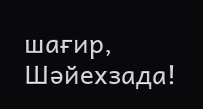шағир, Шәйехзада!